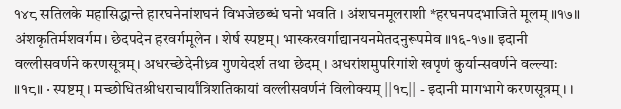१४८ सतिलके महासिद्धान्ते हारघनेनांशघनं विभजेछब्धं घनो भवति । अंशघनमूलराशी *हरघनपदभाजिते मूलम् ॥१७॥ अंशकृतिर्मशवर्गम। छेदपदेन हरवर्गमूलेन । शेर्ष स्पष्टम्। भास्करवर्गाद्यानयनमेतदनुरूपमेव ॥१६-१७॥ इदानी वल्लीसवर्णने करणसूत्रम्। अधरच्छेदेनीध्र्व गुणयेदर्श तथा छेदम् । अधरांशमुपरिगांशे खपृणं कुर्यान्सवर्णने वल्ल्याः ॥१८॥ · स्पष्टम् । मच्छोधितश्रीधराचार्यांत्रिशतिकायां वल्लीसवर्णनं विलोक्यम् ||१८|| - इदानी मागभागे करणसूत्रम् । ।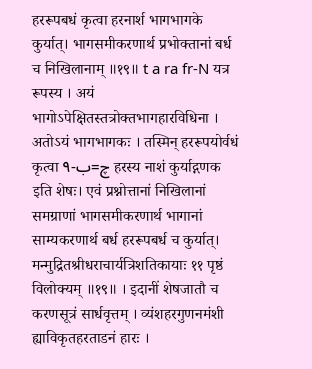हररूपबधं कृत्वा हरनार्श भागभागके कुर्यात्। भागसमीकरणार्थ प्रभोक्तानां बर्ध च निखिलानाम् ॥१९॥ t a ra fr-N यत्र रूपस्य । अयं भागोऽपेक्षितस्तत्रोक्तभागहारविधिना । अतोऽयं भागभागकः । तस्मिन् हररूपयोर्वधं कृत्वा چ=ب-۹ हरस्य नाशं कुर्याद्गणक इति शेषः। एवं प्रश्नोत्तानां निखिलानां समग्राणां भागसमीकरणार्थ भागानां साम्यकरणार्थ बर्ध हररूपबर्ध च कुर्यात्। मन्मुद्रितश्रीधराचार्यत्रिशतिकायाः ११ पृष्ठं विलोक्यम् ॥१९॥ । इदानीं शेषजातौ च करणसूत्रं सार्धवृत्तम् । व्यंशहरगुणनमंशी ह्याविकृतहरताडनं हारः ।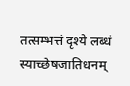तत्सम्भत्तं दृश्ये लब्धं स्याच्छेषजातिधनम्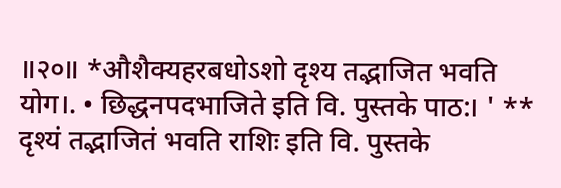॥२०॥ *औशैक्यहरबधोऽशो दृश्य तद्भाजित भवति योग।. • छिद्धनपदभाजिते इति वि. पुस्तके पाठ:। ' ** दृश्यं तद्भाजितं भवति राशिः इति वि. पुस्तके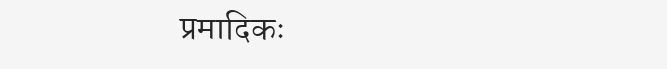प्रमादिकः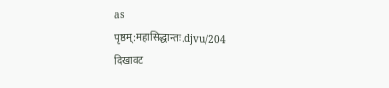as
पृष्ठम्:महासिद्धान्तः.djvu/204
दिखावट